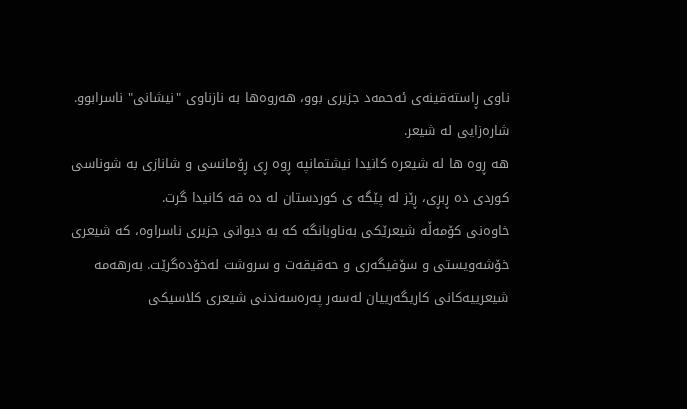ناوی ڕاستەقینەی ئەحمەد جزیری بوو، هەروەها بە نازناوی "نیشانی" ناسرابوو.
شارەزایی لە شیعر.
هه ڕوه ها له شیعره کانیدا نیشتمانپه ڕوه ڕی ڕۆمانسی و شانازی به شوناسی کوردی ده ڕبڕی، ڕێز له پێگه ی کوردستان له ده قه کانیدا گرت.
خاوەنی کۆمەڵە شیعرێکی بەناوبانگە کە بە دیوانی جزیری ناسراوە، کە شیعری خۆشەویستی و سۆفیگەری و حەقیقەت و سروشت لەخۆدەگرێت. بەرهەمە شیعرییەکانی کاریگەرییان لەسەر پەرەسەندنی شیعری کلاسیکی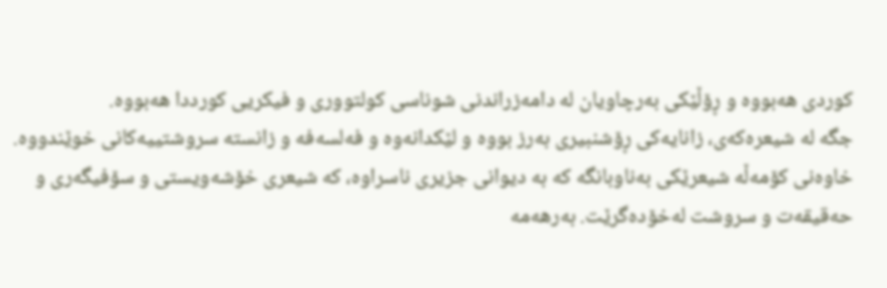کوردی هەبووە و ڕۆڵێکی بەرچاویان لە دامەزراندنی شوناسی کولتووری و فیکریی کورددا هەبووە.
جگە لە شیعرەکەی، زانایەکی ڕۆشنبیری بەرز بووە و لێکدانەوە و فەلسەفە و زانستە سروشتییەکانی خوێندووە.
خاوەنی کۆمەڵە شیعرێکی بەناوبانگە کە بە دیوانی جزیری ناسراوە، کە شیعری خۆشەویستی و سۆفیگەری و حەقیقەت و سروشت لەخۆدەگرێت. بەرهەمە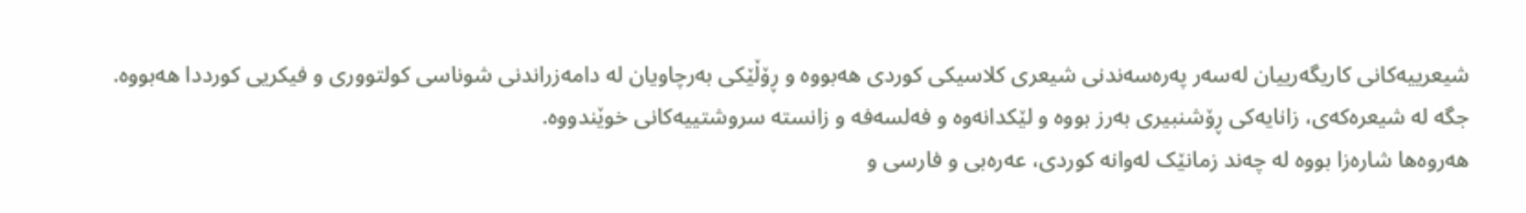شیعرییەکانی کاریگەرییان لەسەر پەرەسەندنی شیعری کلاسیکی کوردی هەبووە و ڕۆڵێکی بەرچاویان لە دامەزراندنی شوناسی کولتووری و فیکریی کورددا هەبووە.
جگە لە شیعرەکەی، زانایەکی ڕۆشنبیری بەرز بووە و لێکدانەوە و فەلسەفە و زانستە سروشتییەکانی خوێندووە.
هەروەها شارەزا بووە لە چەند زمانێک لەوانە کوردی، عەرەبی و فارسی و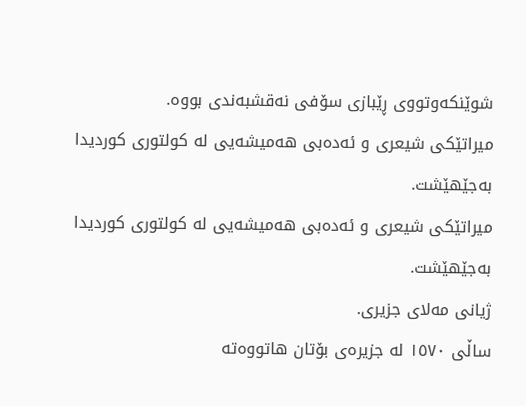شوێنکەوتووی ڕێبازی سۆفی نەقشبەندی بووە.
میراتێکی شیعری و ئەدەبی هەمیشەیی لە کولتوری کوردیدا بەجێهێشت.
میراتێکی شیعری و ئەدەبی هەمیشەیی لە کولتوری کوردیدا بەجێهێشت.
ژیانی مەلای جزیری.
ساڵی ١٥٧٠ لە جزیرەی بۆتان ھاتووەتە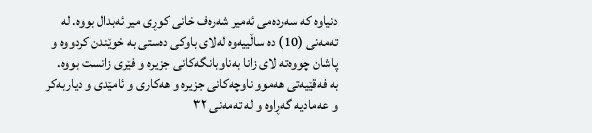دنیاوە کە سەردەمی ئەمیر شەرەف خانی کوڕی میر ئەبدال بووە. لە تەمەنی (10) دە ساڵییەوە لەلای باوکی دەستی بە خوێندن کردووە و پاشان چووەتە لای زانا بەناوبانگەکانی جزیرە و فێری زانست بووە.
بە فەقێیەتی ھەموو ناوچەکانی جزیرە و ھەکاری و ئامێدی و دیاربەکر و عەمادیە گەڕاوە و لە تەمەنی ٣٢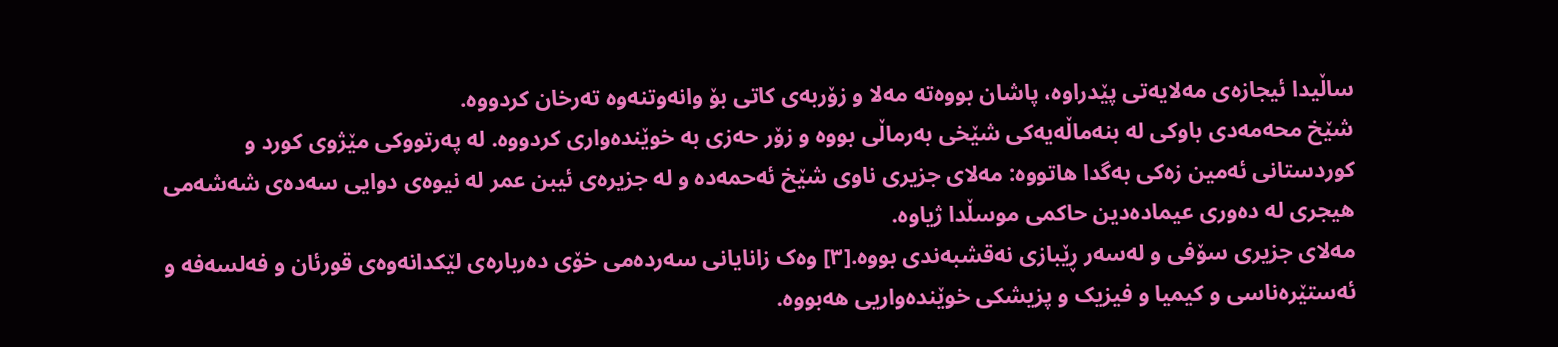ساڵیدا ئیجازەی مەلایەتی پێدراوە، پاشان بووەتە مەلا و زۆربەی کاتی بۆ وانەوتنەوە تەرخان کردووە.
شێخ محەمەدی باوکی لە بنەماڵەیەکی شێخی بەرماڵی بووە و زۆر حەزی بە خوێندەواری کردووە. لە پەرتووکی مێژوی کورد و کوردستانی ئەمین زەکی بەگدا ھاتووە: مەلای جزیری ناوی شێخ ئەحمەدە و لە جزیرەی ئیبن عمر لە نیوەی دوایی سەدەی شەشەمی ھیجری لە دەوری عیمادەدین حاکمی موسڵدا ژیاوە.
مەلای جزیری سۆفی و لەسەر ڕێبازی نەقشبەندی بووە.[٣] وەک زانایانی سەردەمی خۆی دەربارەی لێکدانەوەی قورئان و فەلسەفە و ئەستێرەناسی و کیمیا و فیزیک و پزیشکی خوێندەواریی ھەبووە.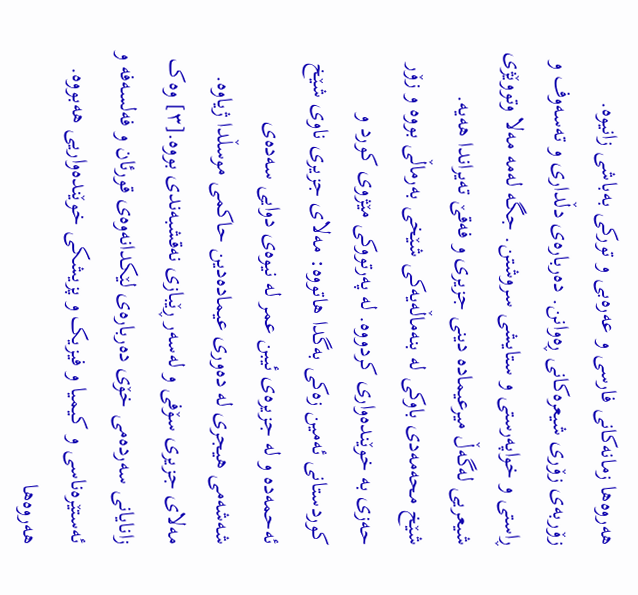ھەروەھا زمانەکانی فارسی و عەرەبی و تورکی بەباشی زانیوە.
زۆربەی زۆری شیعرەکانی ڕەوانن. دەربارەی دڵداری و تەسەوف و ڕاستی و خواپەرستی و ستایشی سروشتن. جگە لەمە مەلا وتووێژی شیعریی لەگەڵ میرعیمادە دینی جزیری و فەقێ تەیراندا ھەیە.
شێخ محەمەدی باوکی لە بنەماڵەیەکی شێخی بەرماڵی بووە و زۆر حەزی بە خوێندەواری کردووە. لە پەرتووکی مێژوی کورد و کوردستانی ئەمین زەکی بەگدا ھاتووە: مەلای جزیری ناوی شێخ ئەحمەدە و لە جزیرەی ئیبن عمر لە نیوەی دوایی سەدەی شەشەمی ھیجری لە دەوری عیمادەدین حاکمی موسڵدا ژیاوە.
مەلای جزیری سۆفی و لەسەر ڕێبازی نەقشبەندی بووە.[٣] وەک زانایانی سەردەمی خۆی دەربارەی لێکدانەوەی قورئان و فەلسەفە و ئەستێرەناسی و کیمیا و فیزیک و پزیشکی خوێندەواریی ھەبووە. ھەروەھا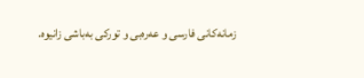زمانەکانی فارسی و عەرەبی و تورکی بەباشی زانیوە.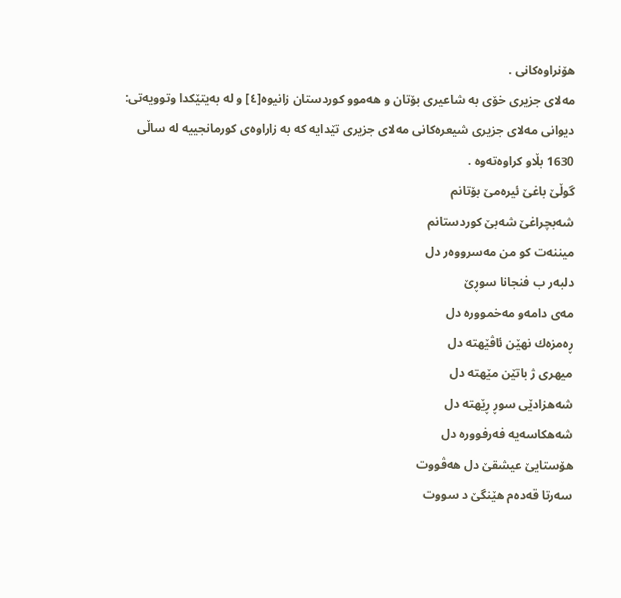هۆنراوەكانی .
مەلای جزیری خۆی بە شاعیری بۆتان و ھەموو کوردستان زانیوە[٤] و لە بەیتێکدا وتوویەتی:
دیوانی مەلای جزیری شیعرەکانی مەلای جزیری تێدایە کە بە زاراوەی کورمانجییە لە ساڵی 1630 بڵاو کراوەتەوە .
گوڵێ باغێ ئیرەمێ بۆتانم
شەبچراغێ شەبێ کوردستانم
میننەت كو من مەسرووەر دل
دلبەر ب فنجانا سوڕێ
مەی دامەو مەخموورە دل
ڕەمزەك نھێن ئاڤێھتە دل
میھری ژ باتێن مێھتە دل
شەھزادێی سوڕ ڕێھتە دل
شەھكاسەیە فەرفوورە دل
ھۆستایێ عیشقێ دل ھەڤووت
سەرتا قەدەم ھێنگێ د سووت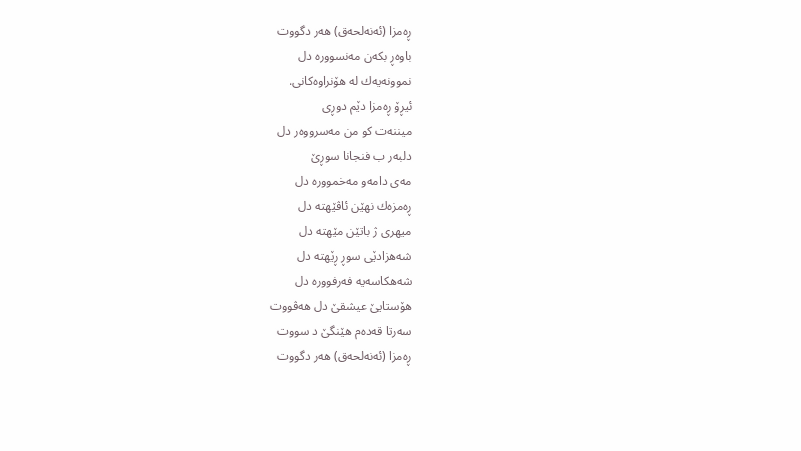ڕەمزا (ئەنەلحەق) ھەر دگووت
باوەڕ بكەن مەنسوورە دل
نموونەیەك لە هۆنراوەكانی.
ئیڕۆ ڕەمزا دێم دوڕی
میننەت كو من مەسرووەر دل
دلبەر ب فنجانا سوڕێ
مەی دامەو مەخموورە دل
ڕەمزەك نھێن ئاڤێھتە دل
میھری ژ باتێن مێھتە دل
شەھزادێی سوڕ ڕێھتە دل
شەھكاسەیە فەرفوورە دل
ھۆستایێ عیشقێ دل ھەڤووت
سەرتا قەدەم ھێنگێ د سووت
ڕەمزا (ئەنەلحەق) ھەر دگووت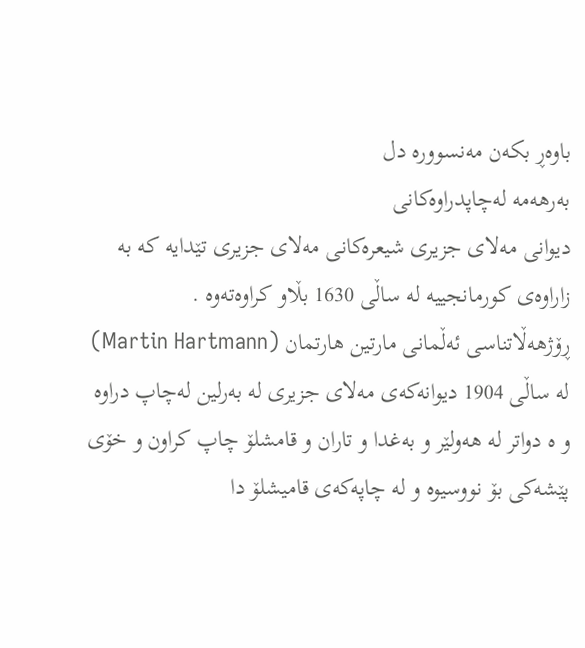باوەڕ بكەن مەنسوورە دل
بەرهەمە لەچاپدراوەکانی
دیوانی مەلای جزیری شیعرەکانی مەلای جزیری تێدایە کە بە زاراوەی کورمانجییە لە ساڵی 1630 بڵاو کراوەتەوە .
ڕۆژھەڵاتناسی ئەڵمانی مارتین ھارتمان (Martin Hartmann) لە ساڵی 1904 دیوانەکەی مەلای جزیری لە بەرلین لەچاپ دراوە
و ە دواتر لە ھەولێر و بەغدا و تاران و قامشلۆ چاپ کراون و خۆی پێشەکی بۆ نووسیوە و لە چاپەکەی قامیشلۆ دا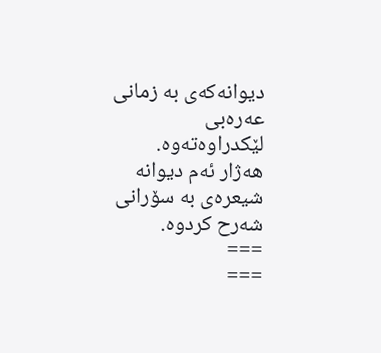دیوانەکەی بە زمانی عەرەبی لێکدراوەتەوە. ھەژار ئەم دیوانە شیعرەی بە سۆرانی شەرح کردوە.
===
===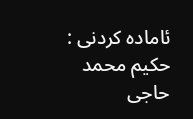ئاماده کردنی : حکیم محمد حاجی